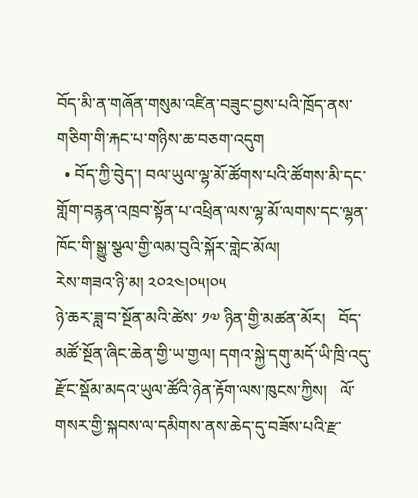བོད་མི་ན་གཞོན་གསུམ་འཛིན་བཟུང་བྱས་པའི་ཁྲོད་ནས་གཅིག་གི་རྐང་པ་གཉིས་ཆ་བཅག་འདུག
  • བོད་ཀྱི་བེུད་། བལ་ཡུལ་ལྷ་མོ་ཚོགས་པའི་ཚོགས་མི་དང་གློག་བརྙན་འཁྲབ་སྟོན་པ་འཕྲིན་ལས་ལྷ་མོ་ལགས་དང་ལྷན་ཁོང་གི་སྒྱུ་སྩལ་གྱི་ལམ་བུའི་སྐོར་གླེང་མོལ།
རེས་གཟའ་ཉི་མ། ༢༠༢༤།༠༥།༠༥
ཉེ་ཆར་ཟླ་བ་སྔོན་མའི་ཚེས་ ༡༧ ཉིན་གྱི་མཚན་མོར།   བོད་མཚོ་སྔོན་ཞིང་ཆེན་གྱི་ཡ་གྱལ། དགའ་སྐྱེ་དགུ་མདོ་ཡི་ཁྲི་འདུ་རྫོང་སྡོམ་མདའ་ཡུལ་ཚོའི་ཉེན་རྟོག་ལས་ཁུངས་ཀྱིས།   ལོ་གསར་གྱི་སྐབས་ལ་དམིགས་ནས་ཆེད་དུ་བཟོས་པའི་རྫ་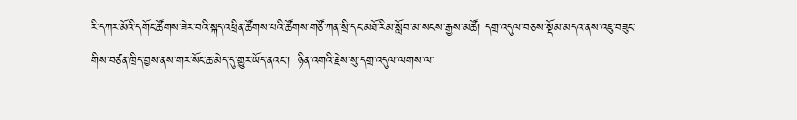རི་དཀར་མོའི་དགོང་ཚོགས་ཟེར་བའི་སྐད་འཕྲིན་ཚོགས་པའི་ཚོགས་གཙོ་ཀན་སྲི་དང་མཐོ་རིམ་སློབ་མ་སངས་རྒྱས་མཚོ། དགྲ་འདུལ་བཅས་སྡོམ་མདའ་ནས་འཇུ་བཟུང་གིས་བཙན་ཁྲིད་བྱས་ནས་གར་སོང་ཆ་མེད་དུ་གྱུར་ཡོད་ནའང་།  ཉིན་འགའི་རྗེས་སུ་དགྲ་འདུལ་ལགས་ལ་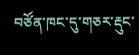བཙོན་ཁང་དུ་གཅར་རྡུང་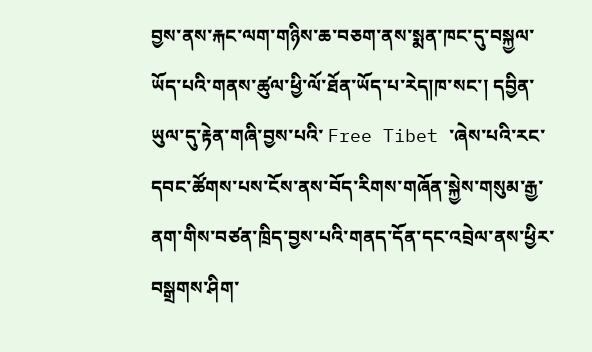བྱས་ནས་རྐང་ལག་གཉིས་ཆ་བཅག་ནས་སྨན་ཁང་དུ་བསྐྱལ་ཡོད་པའི་གནས་ཚུལ་ཕྱི་ལོ་ཐོན་ཡོད་པ་རེད།ཁ་སང་། དབྱིན་ཡུལ་དུ་རྟེན་གཞི་བྱས་པའི་ Free Tibet ་ཞེས་པའི་རང་དབང་ཚོགས་པས་ངོས་ནས་བོད་རིགས་གཞོན་སྐྱེས་གསུམ་རྒྱ་ནག་གིས་བཙན་ཁྲིད་བྱས་པའི་གནད་དོན་དང་འབྲེལ་ནས་ཕྱིར་བསྒྲགས་ཤིག་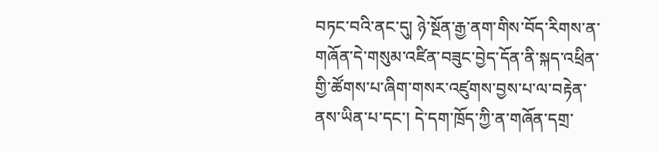བཏང་བའི་ནང་དུ། ཉེ་སྔོན་རྒྱ་ནག་གིས་བོད་རིགས་ན་གཞོན་དེ་གསུམ་འཛིན་བཟུང་བྱེད་དོན་ནི་སྐད་འཕྲིན་གྱི་ཚོགས་པ་ཞིག་གསར་འཛུགས་བྱས་པ་ལ་བརྟེན་ནས་ཡིན་པ་དང་། དེ་དག་ཁྲོད་ཀྱི་ན་གཞོན་དགྲ་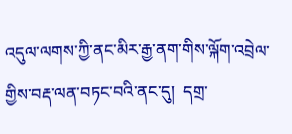འདུལ་ལགས་ཀྱི་ནང་མིར་རྒྱ་ནག་གིས་ལྐོག་འབྲེལ་གྱིས་བརྡ་ལན་བཏང་བའི་ནང་དུ།  དགྲ་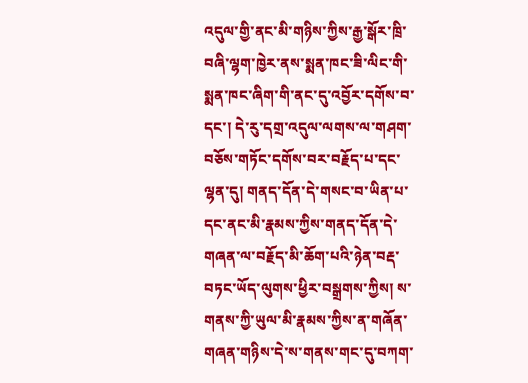འདུལ་གྱི་ནང་མི་གཉིས་ཀྱིས་རྒྱ་སྒོར་ཁྲི་བཞི་ལྷག་ཁྱེར་ནས་སྨན་ཁང་ཟི་ལིང་གི་སྨན་ཁང་ཞིག་གི་ནང་དུ་འབྱོར་དགོས་བ་དང་། དེ་རུ་དགྲ་འདུལ་ལགས་ལ་གཤག་བཅོས་གཏོང་དགོས་བར་བརྗོད་པ་དང་ལྷན་དུ། གནད་དོན་དེ་གསང་བ་ཡིན་པ་དང་ནང་མི་རྣམས་ཀྱིས་གནད་དོན་དེ་གཞན་ལ་བརྗོད་མི་ཆོག་པའི་ཉེན་བརྡ་བཏང་ཡོད་ལུགས་ཕྱིར་བསྒྲགས་ཀྱིས། ས་གནས་ཀྱི་ཡུལ་མི་རྣམས་ཀྱིས་ན་གཞོན་གཞན་གཉིས་དེ་ས་གནས་གང་དུ་བཀག་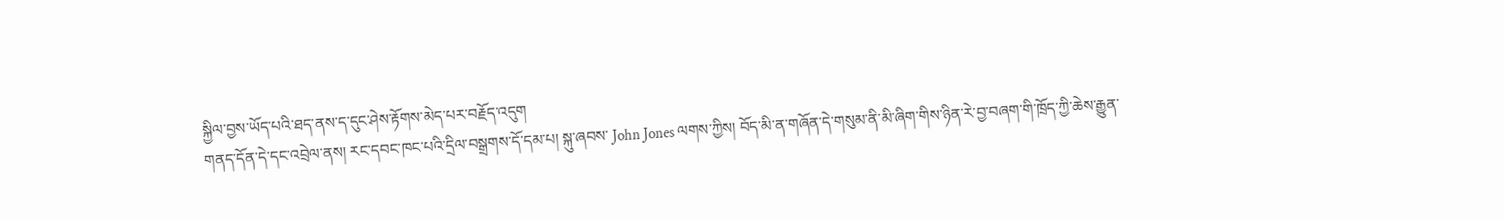སྐྱིལ་བྱས་ཡོད་པའི་ཐད་ནས་ད་དུང་ཤེས་རྟོགས་མེད་པར་བརྗོད་འདུག
གནད་དོན་དེ་དང་འབྲེལ་ནས། རང་དབང་ཁང་པའི་དྲིལ་བསྒྲགས་དོ་དམ་པ། སྐུ་ཞབས་ John Jones ལགས་ཀྱིས། བོད་མི་ན་གཞོན་དེ་གསུམ་ནི་མི་ཞིག་གིས་ཉིན་རེ་བྱ་བཞག་གི་ཁྲོད་ཀྱི་ཆེས་རྒྱུན་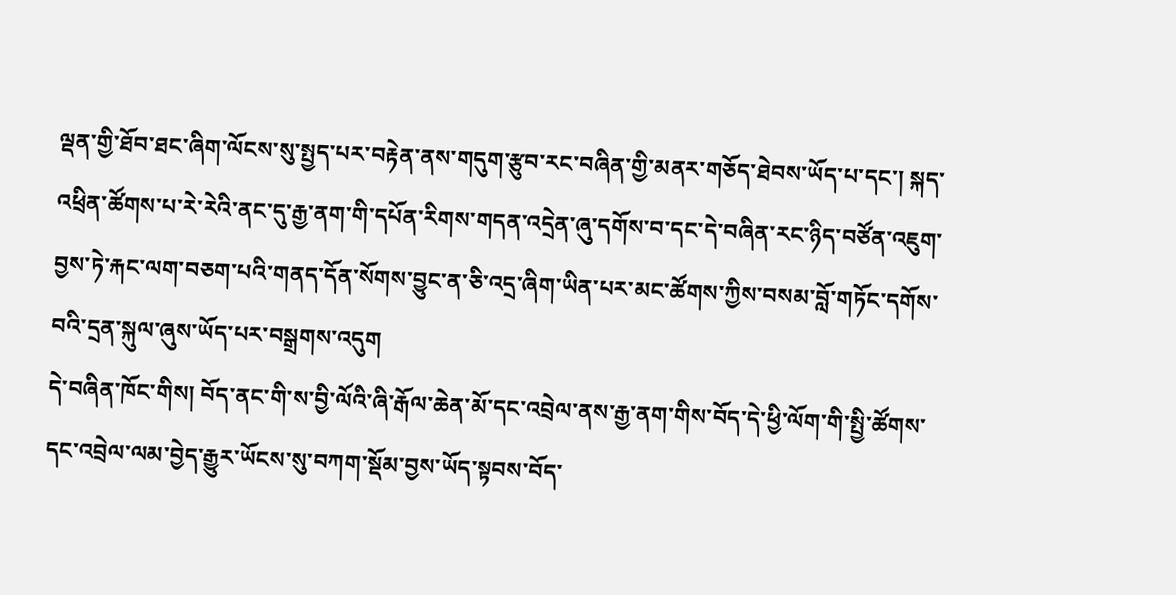ལྡན་གྱི་ཐོབ་ཐང་ཞིག་ལོངས་སུ་སྤྱད་པར་བརྟེན་ནས་གདུག་རྩུབ་རང་བཞིན་གྱི་མནར་གཅོད་ཐེབས་ཡོད་པ་དང་། སྐད་འཕྲིན་ཚོགས་པ་རེ་རེའི་ནང་དུ་རྒྱ་ནག་གི་དཔོན་རིགས་གདན་འདྲེན་ཞུ་དགོས་བ་དང་དེ་བཞིན་རང་ཉིད་བཙོན་འཇུག་བྱས་ཏེ་རྐང་ལག་བཅག་པའི་གནད་དོན་སོགས་བྱུང་ན་ཅི་འདྲ་ཞིག་ཡིན་པར་མང་ཚོགས་ཀྱིས་བསམ་བློ་གཏོང་དགོས་བའི་དྲན་སྐུལ་ཞུས་ཡོད་པར་བསྒྲགས་འདུག
དེ་བཞིན་ཁོང་གིས། བོད་ནང་གི་ས་བྱི་ལོའི་ཞི་རྒོལ་ཆེན་མོ་དང་འབྲེལ་ནས་རྒྱ་ནག་གིས་བོད་དེ་ཕྱི་ལོག་གི་སྤྱི་ཚོགས་དང་འབྲེལ་ལམ་བྱེད་རྒྱུར་ཡོངས་སུ་བཀག་སྡོམ་བྱས་ཡོད་སྟབས་བོད་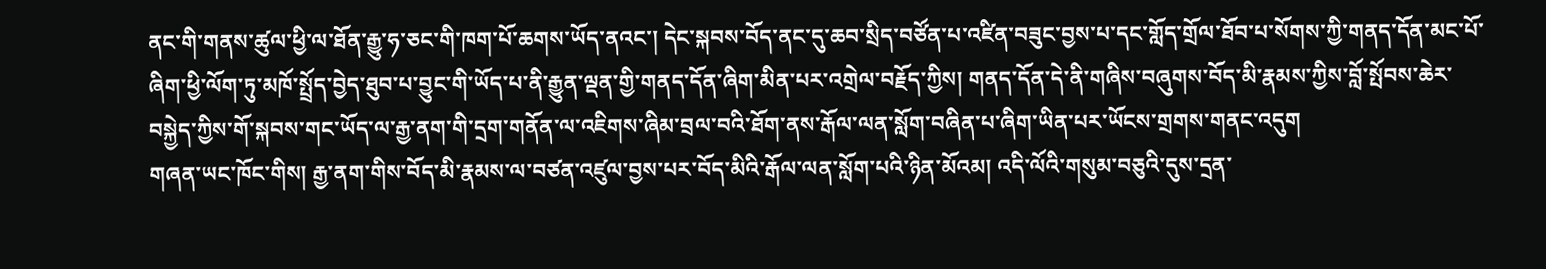ནང་གི་གནས་ཚུལ་ཕྱི་ལ་ཐོན་རྒྱུ་ཧ་ཅང་གི་ཁག་པོ་ཆགས་ཡོད་ནའང་། དེང་སྐབས་བོད་ནང་དུ་ཆབ་སྲིད་བཙོན་པ་འཛིན་བཟུང་བྱས་པ་དང་གློད་གྲོལ་ཐོབ་པ་སོགས་ཀྱི་གནད་དོན་མང་པོ་ཞིག་ཕྱི་ལོག་ཏུ་མཁོ་སྤྲོད་བྱེད་ཐུབ་པ་བྱུང་གི་ཡོད་པ་ནི་རྒྱུན་ལྡན་གྱི་གནད་དོན་ཞིག་མིན་པར་འགྲེལ་བརྗོད་ཀྱིས། གནད་དོན་དེ་ནི་གཞིས་བཞུགས་བོད་མི་རྣམས་ཀྱིས་བློ་སྤོབས་ཆེར་བསྐྱེད་ཀྱིས་གོ་སྐབས་གང་ཡོད་ལ་རྒྱ་ནག་གི་དྲག་གནོན་ལ་འཇིགས་ཞིམ་བྲལ་བའི་ཐོག་ནས་རྒོལ་ལན་སློག་བཞིན་པ་ཞིག་ཡིན་པར་ཡོངས་གྲགས་གནང་འདུག
གཞན་ཡང་ཁོང་གིས། རྒྱ་ནག་གིས་བོད་མི་རྣམས་ལ་བཙན་འཛུལ་བྱས་པར་བོད་མིའི་རྒོལ་ལན་སློག་པའི་ཉིན་མོའམ། འདི་ལོའི་གསུམ་བཅུའི་དུས་དྲན་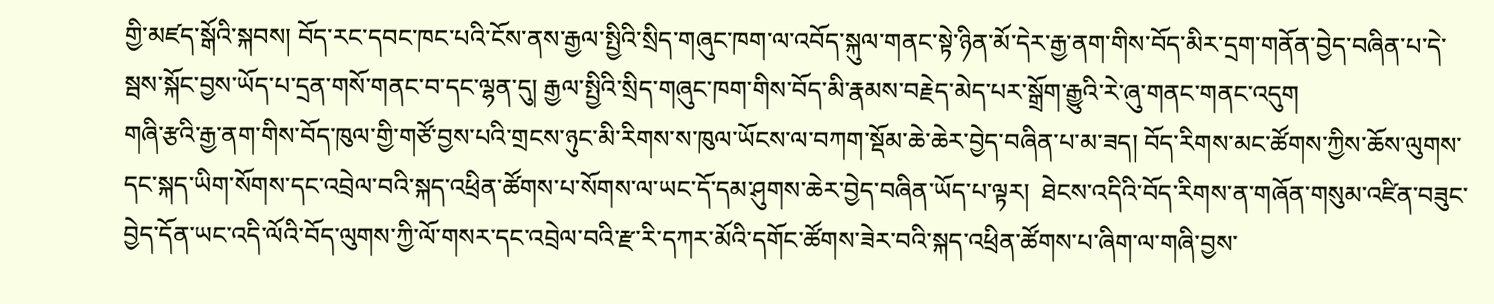གྱི་མཛད་སྒོའི་སྐབས། བོད་རང་དབང་ཁང་པའི་ངོས་ནས་རྒྱལ་སྤྱིའི་སྲིད་གཞུང་ཁག་ལ་འབོད་སྐུལ་གནང་སྟེ་ཉིན་མོ་དེར་རྒྱ་ནག་གིས་བོད་མིར་དྲག་གནོན་བྱེད་བཞིན་པ་དེ་སྦས་སྐོང་བྱས་ཡོད་པ་དྲན་གསོ་གནང་བ་དང་ལྷན་དུ། རྒྱལ་སྤྱིའི་སྲིད་གཞུང་ཁག་གིས་བོད་མི་རྣམས་བརྗེད་མེད་པར་སྒྲོག་རྒྱུའི་རེ་ཞུ་གནང་གནང་འདུག
གཞི་རྩའི་རྒྱ་ནག་གིས་བོད་ཁུལ་གྱི་གཙོ་བྱས་པའི་གྲངས་ཉུང་མི་རིགས་ས་ཁུལ་ཡོངས་ལ་བཀག་སྡོམ་ཆེ་ཆེར་བྱེད་བཞིན་པ་མ་ཟད། བོད་རིགས་མང་ཚོགས་ཀྱིས་ཆོས་ལུགས་དང་སྐད་ཡིག་སོགས་དང་འབྲེལ་བའི་སྐད་འཕྲིན་ཚོགས་པ་སོགས་ལ་ཡང་དོ་དམ་ཤུགས་ཆེར་བྱེད་བཞིན་ཡོད་པ་ལྟར།  ཐེངས་འདིའི་བོད་རིགས་ན་གཞོན་གསུམ་འཛིན་བཟུང་བྱེད་དོན་ཡང་འདི་ལོའི་བོད་ལུགས་ཀྱི་ལོ་གསར་དང་འབྲེལ་བའི་རྫ་རི་དཀར་མོའི་དགོང་ཚོགས་ཟེར་བའི་སྐད་འཕྲིན་ཚོགས་པ་ཞིག་ལ་གཞི་བྱས་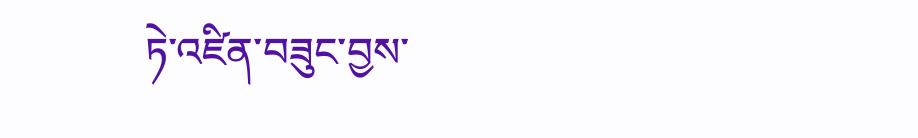ཏེ་འཛིན་བཟུང་བྱས་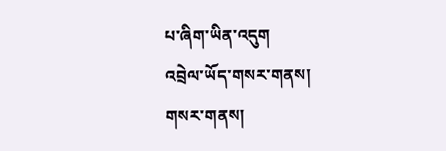པ་ཞིག་ཡིན་འདུག
འབྲེལ་ཡོད་གསར་གནས།
གསར་གནས།